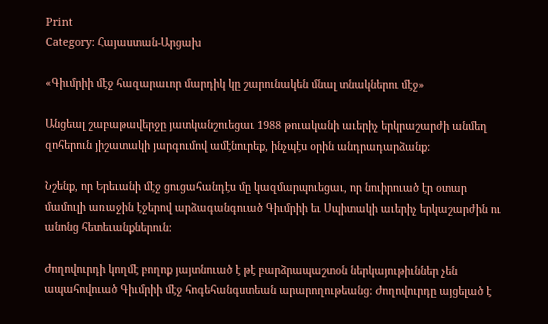Print
Category: Հայաստան-Արցախ

«Գիւմրիի մէջ հազարաւոր մարդիկ կը շարունակեն մնալ տնակներու մէջ»

Անցեալ շաբաթավերջը յատկանշուեցաւ 1988 թուականի աւերիչ երկրաշարժի անմեղ զոհերուն յիշատակի յարգումով ամէնուրեք, ինչպէս օրին անդրադարձանք:

Նշենք, որ Երեւանի մէջ ցուցահանդէս մը կազմարպուեցաւ, որ նուիրուած էր օտար մամուլի առաջին էջերով արձագանգուած Գիւմրիի եւ Սպիտակի աւերիչ երկաշարժին ու անոնց հետեւանքներուն:

Ժողովուրդի կողմէ բողոք յայտնուած է թէ բարձրապաշտօն ներկայութիւններ չեն ապահովուած Գիւմրիի մէջ հոգեհանգստեան արարողութեանց: Ժողովուրդը այցելած է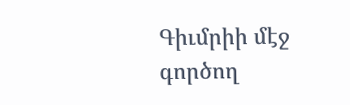Գիւմրիի մէջ գործող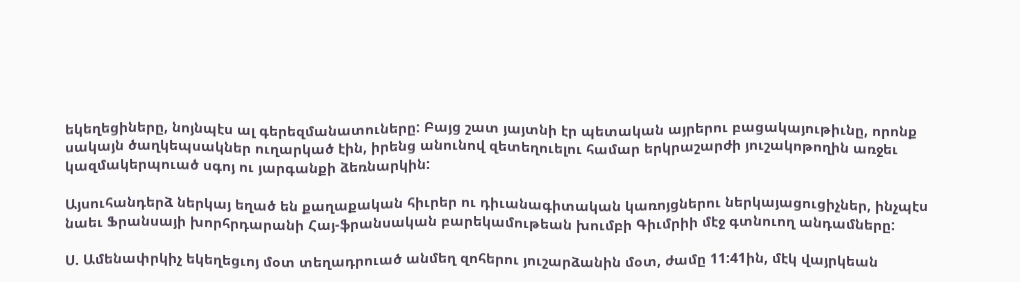եկեղեցիները, նոյնպէս ալ գերեզմանատուները: Բայց շատ յայտնի էր պետական այրերու բացակայութիւնը, որոնք սակայն ծաղկեպսակներ ուղարկած էին, իրենց անունով զետեղուելու համար երկրաշարժի յուշակոթողին առջեւ կազմակերպուած սգոյ ու յարգանքի ձեռնարկին:

Այսուհանդերձ ներկայ եղած են քաղաքական հիւրեր ու դիւանագիտական կառոյցներու ներկայացուցիչներ, ինչպէս նաեւ Ֆրանսայի խորհրդարանի Հայ-ֆրանսական բարեկամութեան խումբի Գիւմրիի մէջ գտնուող անդամները:

Ս. Ամենափրկիչ եկեղեցւոյ մօտ տեղադրուած անմեղ զոհերու յուշարձանին մօտ, ժամը 11:41ին, մէկ վայրկեան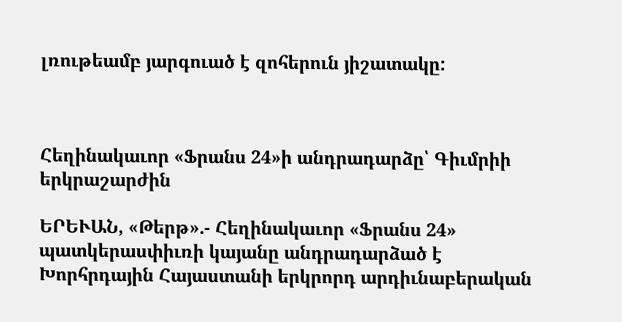լռութեամբ յարգուած է զոհերուն յիշատակը:



Հեղինակաւոր «Ֆրանս 24»ի անդրադարձը՝ Գիւմրիի երկրաշարժին

ԵՐԵՒԱՆ, «Թերթ».- Հեղինակաւոր «Ֆրանս 24» պատկերասփիւռի կայանը անդրադարձած է Խորհրդային Հայաստանի երկրորդ արդիւնաբերական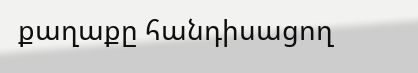քաղաքը հանդիսացող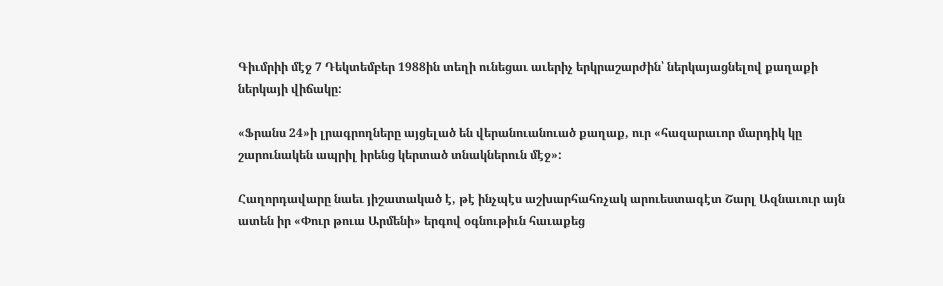Գիւմրիի մէջ 7 Դեկտեմբեր 1988ին տեղի ունեցաւ աւերիչ երկրաշարժին՝ ներկայացնելով քաղաքի ներկայի վիճակը:

«Ֆրանս 24»ի լրագրողները այցելած են վերանուանուած քաղաք, ուր «հազարաւոր մարդիկ կը շարունակեն ապրիլ իրենց կերտած տնակներուն մէջ»:

Հաղորդավարը նաեւ յիշատակած է, թէ ինչպէս աշխարհահռչակ արուեստագէտ Շարլ Ազնաւուր այն ատեն իր «Փուր թուա Արմենի» երգով օգնութիւն հաւաքեց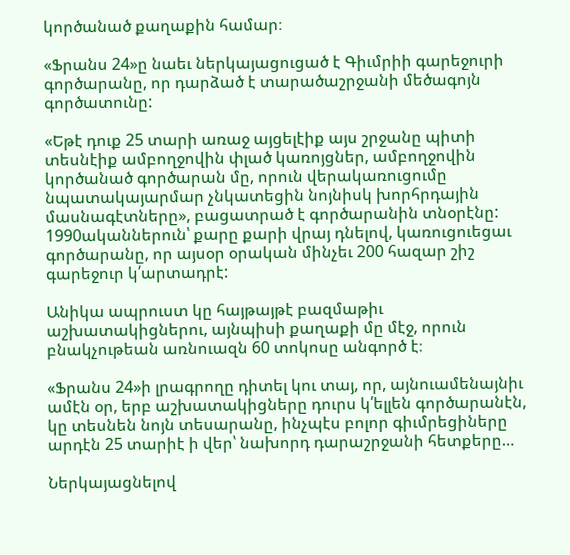կործանած քաղաքին համար։

«Ֆրանս 24»ը նաեւ ներկայացուցած է Գիւմրիի գարեջուրի գործարանը, որ դարձած է տարածաշրջանի մեծագոյն գործատունը:

«Եթէ դուք 25 տարի առաջ այցելէիք այս շրջանը պիտի տեսնէիք ամբողջովին փլած կառոյցներ, ամբողջովին կործանած գործարան մը, որուն վերակառուցումը նպատակայարմար չնկատեցին նոյնիսկ խորհրդային մասնագէտները», բացատրած է գործարանին տնօրէնը: 1990ականներուն՝ քարը քարի վրայ դնելով, կառուցուեցաւ գործարանը, որ այսօր օրական մինչեւ 200 հազար շիշ գարեջուր կ՛արտադրէ:

Անիկա ապրուստ կը հայթայթէ բազմաթիւ աշխատակիցներու, այնպիսի քաղաքի մը մէջ, որուն բնակչութեան առնուազն 60 տոկոսը անգործ է։

«Ֆրանս 24»ի լրագրողը դիտել կու տայ, որ, այնուամենայնիւ ամէն օր, երբ աշխատակիցները դուրս կ՛ելլեն գործարանէն, կը տեսնեն նոյն տեսարանը, ինչպէս բոլոր գիւմրեցիները արդէն 25 տարիէ ի վեր՝ նախորդ դարաշրջանի հետքերը…

Ներկայացնելով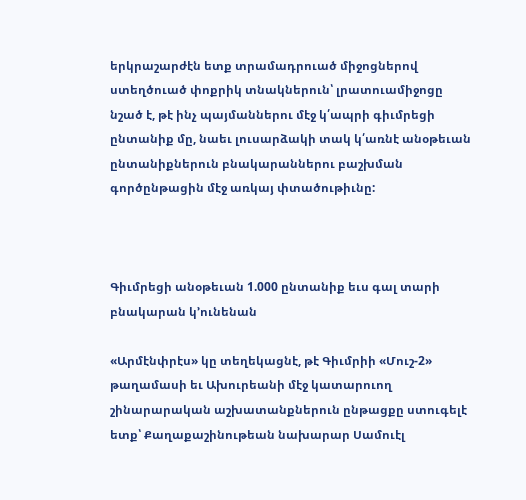երկրաշարժէն ետք տրամադրուած միջոցներով ստեղծուած փոքրիկ տնակներուն՝ լրատուամիջոցը նշած է, թէ ինչ պայմաններու մէջ կ՛ապրի գիւմրեցի ընտանիք մը, նաեւ լուսարձակի տակ կ՛առնէ անօթեւան ընտանիքներուն բնակարաններու բաշխման գործընթացին մէջ առկայ փտածութիւնը:



Գիւմրեցի անօթեւան 1.000 ընտանիք եւս գալ տարի բնակարան կ’ունենան

«Արմէնփրէս» կը տեղեկացնէ, թէ Գիւմրիի «Մուշ-2» թաղամասի եւ Ախուրեանի մէջ կատարուող շինարարական աշխատանքներուն ընթացքը ստուգելէ ետք՝ Քաղաքաշինութեան նախարար Սամուէլ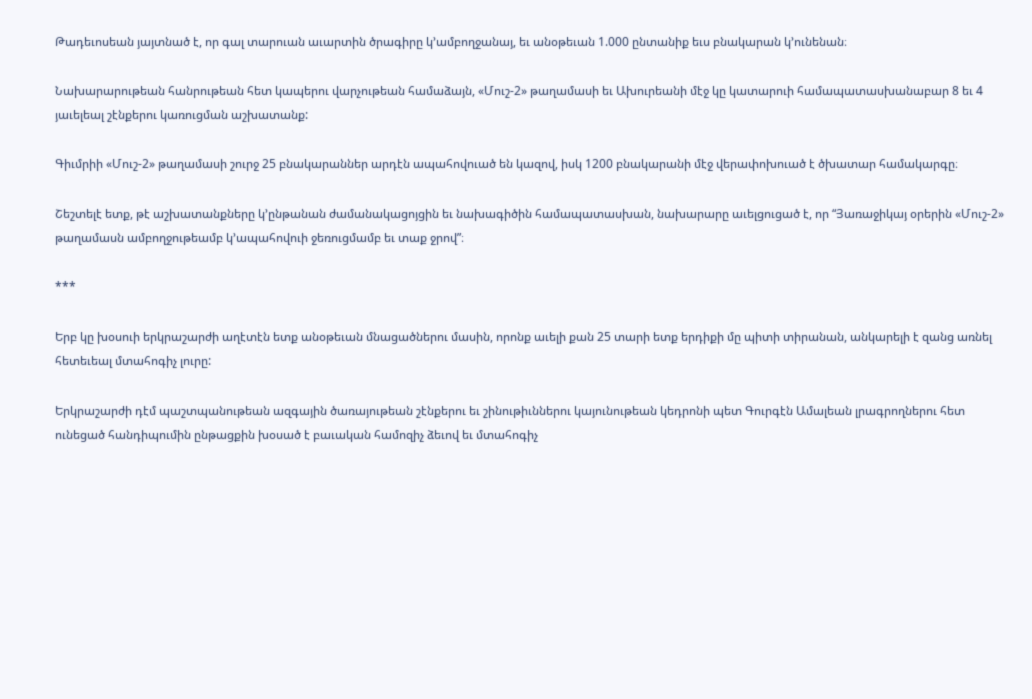Թադեւոսեան յայտնած է, որ գալ տարուան աւարտին ծրագիրը կ’ամբողջանայ, եւ անօթեւան 1.000 ընտանիք եւս բնակարան կ’ունենան։

Նախարարութեան հանրութեան հետ կապերու վարչութեան համաձայն, «Մուշ-2» թաղամասի եւ Ախուրեանի մէջ կը կատարուի համապատասխանաբար 8 եւ 4 յաւելեալ շէնքերու կառուցման աշխատանք:

Գիւմրիի «Մուշ-2» թաղամասի շուրջ 25 բնակարաններ արդէն ապահովուած են կազով, իսկ 1200 բնակարանի մէջ վերափոխուած է ծխատար համակարգը։

Շեշտելէ ետք, թէ աշխատանքները կ’ընթանան ժամանակացոյցին եւ նախագիծին համապատասխան, նախարարը աւելցուցած է, որ “Յառաջիկայ օրերին «Մուշ-2» թաղամասն ամբողջութեամբ կ’ապահովուի ջեռուցմամբ եւ տաք ջրով”։

***

Երբ կը խօսուի երկրաշարժի աղէտէն ետք անօթեւան մնացածներու մասին, որոնք աւելի քան 25 տարի ետք երդիքի մը պիտի տիրանան, անկարելի է զանց առնել հետեւեալ մտահոգիչ լուրը:

Երկրաշարժի դէմ պաշտպանութեան ազգային ծառայութեան շէնքերու եւ շինութիւններու կայունութեան կեդրոնի պետ Գուրգէն Ամալեան լրագրողներու հետ ունեցած հանդիպումին ընթացքին խօսած է բաւական համոզիչ ձեւով եւ մտահոգիչ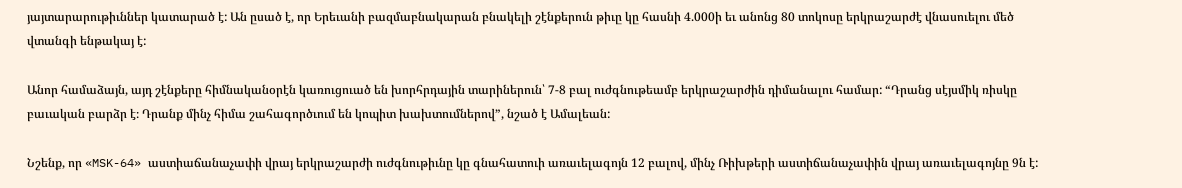յայտարարութիւններ կատարած է: Ան ըսած է, որ Երեւանի բազմաբնակարան բնակելի շէնքերուն թիւը կը հասնի 4.000ի եւ անոնց 80 տոկոսը երկրաշարժէ վնասուելու մեծ վտանգի ենթակայ է:

Անոր համաձայն, այդ շէնքերը հիմնականօրէն կառուցուած են խորհրդային տարիներուն՝ 7-8 բալ ուժգնութեամբ երկրաշարժին դիմանալու համար: “Դրանց սէյսմիկ ռիսկը բաւական բարձր է։ Դրանք մինչ հիմա շահագործւում են կոպիտ խախտումներով”, նշած է Ամալեան:

Նշենք, որ «MSK-64» աստիաճանաչափի վրայ երկրաշարժի ուժգնութիւնը կը գնահատուի առաւելագոյն 12 բալով, մինչ Ռիխթերի աստիճանաչափին վրայ առաւելագոյնը 9ն է: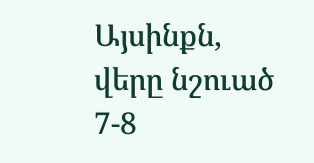Այսինքն, վերը նշուած 7-8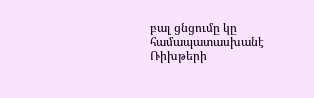բալ ցնցումը կը համապատասխանէ Ռիխթերի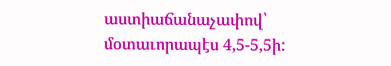աստիաճանաչափով՝ մօտաւորապէս 4,5-5,5ի: